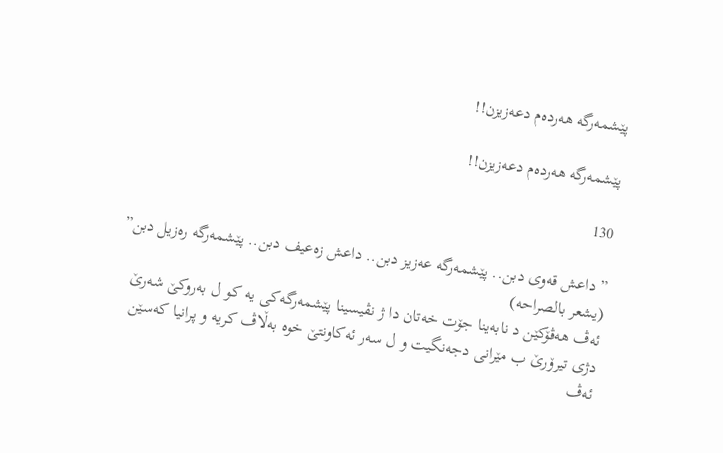پێشمه‌رگه‌ هه‌رده‌م دعه‌زیزن!!

پێشمه‌رگه‌ هه‌رده‌م دعه‌زیزن!!

130

” داعش قه‌وى دبن.. پێشمه‌رگه‌ عه‌زیز دبن.. داعش زه‌عیف دبن.. پێشمه‌رگه‌ ره‌زیل دبن” (یشعر بالصراحه‌)
ئه‌ڤ هه‌ڤۆكێن د نابه‌ینا جۆت خه‌تان دا ژ نڤیسینا پێشمه‌رگه‌كی یه‌ كو ل به‌روكێ شه‌رێ دژى تیرۆرێ ب مێرانى دجه‌نگیت و ل سه‌ر ئه‌كاونتێ خوه‌ به‌ڵاڤ كریه‌ و پرانیا كه‌سێن ئه‌ڤ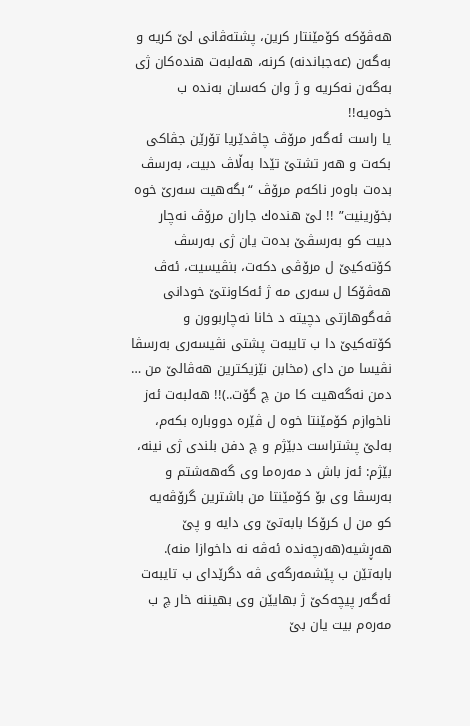هه‌ڤۆكه‌ كۆمێنتار كرین، پشته‌ڤانى لێ كریه‌ و به‌گه‌ن (عه‌جباندنه‌) كرنه‌، هه‌لبه‌ت هنده‌كان ژى به‌گه‌ن نه‌كریه‌ و ژ وان كه‌سان به‌نده‌ ب خوه‌یه‌!!
یا راست ئه‌گه‌ر مرۆڤ چاڤدێریا تۆرێن جڤاكى بكه‌ت و هه‌ر تشتێ تێدا به‌ڵاڤ دبیت، به‌رسڤ بده‌ت باوه‌ر ناكه‌م مرۆڤ “بگه‌هیت سه‌رێ خوه‌ بخۆرینیت” !! لێ هنده‌ك جاران مرۆڤ نه‌چار دبیت كو به‌رسڤێ بده‌ت یان ژى به‌رسڤ كۆته‌كیێ ل مرۆڤى دكه‌ت، بنڤیسیت، ئه‌ڤ هه‌ڤۆكا ل سه‌رى مه‌ ژ ئه‌كاونتێ خودانى ڤه‌گوهازتى دچیته‌ د خانا نه‌چاربوون و كۆته‌كیێ دا ب تایبه‌ت پشتى نڤیسه‌رى به‌رسڤا نڤیسا من داى (مخابن نێزیكترین هه‌ڤالێ من … دمن نه‌گه‌هیت كا من چ گۆت..)!! هه‌لبه‌ت ئه‌ز ناخوازم كۆمێنتا خوه‌ ل ڤێره‌ دووباره‌ بكه‌م، به‌لێ پشتراست دبێژم و چ دفن بلندى ژى نینه‌، بێژم: ئه‌ز باش د مه‌ره‌ما وى گه‌هه‌شتم و به‌رسڤا وى بۆ كۆمێنتا من باشترین گرۆڤه‌یه‌ كو من ل كرۆكا بابه‌تێ وى دایه‌ و پێ هه‌ڕشیه‌(هه‌رچه‌نده‌ ئه‌ڤه‌ نه‌ داخوازا منه‌).
بابه‌تێن ب پێشمه‌رگه‌ی ڤه‌ دگرێداى ب تایبه‌ت ئه‌گه‌ر پیچه‌كێ ژ بهایێن وى بهیننه‌ خار چ ب مه‌ره‌م بیت یان بێ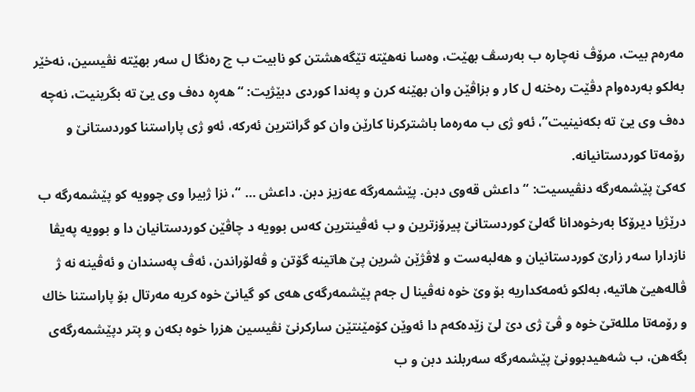مه‌ره‌م بیت، مرۆڤ نه‌چاره‌ ب به‌رسڤ بهێت، وه‌سا نه‌هێته‌ تێگه‌هشتن كو نابیت ب چ ره‌نگا ل سه‌ر بهێته‌ نڤیسین، نه‌خێر به‌لكو به‌رده‌وام دڤێت ره‌خنه‌ ل كار و بزاڤێن وان بهێنه‌ كرن و په‌ندا كوردى دبێژیت: “هه‌ڕه‌ ده‌ف وى یێ ته‌ بگرینیت، نه‌چه‌ ده‌ف وى یێ ته‌ بكه‌نینیت”، ئه‌و ژى ب مه‌ره‌ما باشتركرنا كارێن وان كو گرانترین ئه‌ركه‌، ئه‌و ژى پاراستنا كوردستانێ و رۆمه‌تا كوردستانیانه‌.
كه‌كێ پێشمه‌رگه‌ دنڤیسیت: “داعش قه‌وى دبن. پێشمه‌رگه‌ عه‌زیز دبن. داعش … “، نزا ژبیرا وى چوویه‌ كو پێشمه‌رگه‌ ب درێژیا دیرۆكا به‌رخوه‌دانا گه‌لێ كوردستانێ پیرۆزترین و ب ئه‌ڤینترین كه‌س بوویه‌ د چاڤێن كوردستانیان دا و بوویه‌ په‌یڤا نازدارا سه‌ر زارێ كوردستانیان و هه‌لبه‌ست و لاڤژێن شرین پێ هاتینه‌ گۆتن و ڤه‌لۆراندن، ئه‌ڤ په‌سندان و ئه‌ڤینه‌ نه‌ ژ ڤاله‌هیێ هاتیه‌، به‌لكو ئه‌مه‌كداریه‌ بۆ وێ خوه‌ نه‌ڤینا ل جه‌م پێشمه‌رگه‌ى هه‌ى كو گیانێ خوه‌ كریه‌ مه‌رتال بۆ پاراستنا خاك و رۆمه‌تا ملله‌تێ خوه‌ و ڤێ ژى دێ لێ زێده‌كه‌م دا ئه‌وێن كۆمێنتێن ساركرنێ نڤیسین هزرا خوه‌ بكه‌ن و پتر دپێشمه‌رگه‌ى بگه‌هن، ب شه‌هیدبوونێ پێشمه‌رگه‌ سه‌ربلند دبن و ب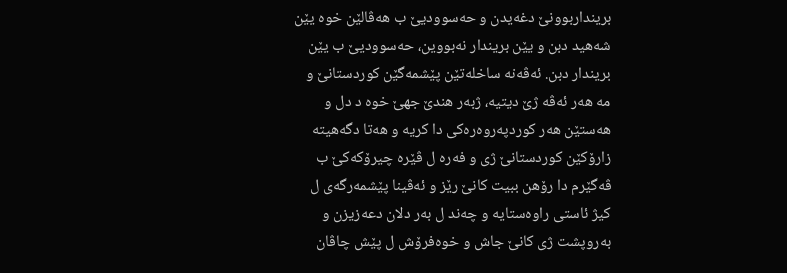برینداربوونێ دغه‌یدن و حه‌سوودیێ ب هه‌ڤالێن خوه‌ یێن شه‌هید دبن و یێن بریندار نه‌بووین، حه‌سوودیێ ب یێن بریندار دبن. ئه‌ڤه‌نه‌ ساخله‌تێن پێشمه‌گێن كوردستانێ و مه‌ هه‌ر ئه‌ڤه‌ ژێ دیتیه‌، ژبه‌ر هندێ جهێ خوه‌ د دل و هه‌ستێن هه‌ر كوردپه‌روه‌ره‌كى دا كریه‌ و هه‌تا دگه‌هیته‌ زارۆكێن كوردستانێ ژى و فه‌ره‌ ل ڤێره‌ چیرۆكه‌كێ ب ڤه‌گێرم دا رۆهن ببیت كانێ رێز و ئه‌ڤینا پێشمه‌رگه‌ى ل كیژ ئاستى راوه‌ستایه‌ و چه‌ند ل به‌ر دلان دعه‌زیزن و به‌روپشت ژى كانێ جاش و خوه‌فرۆش ل پێش چاڤان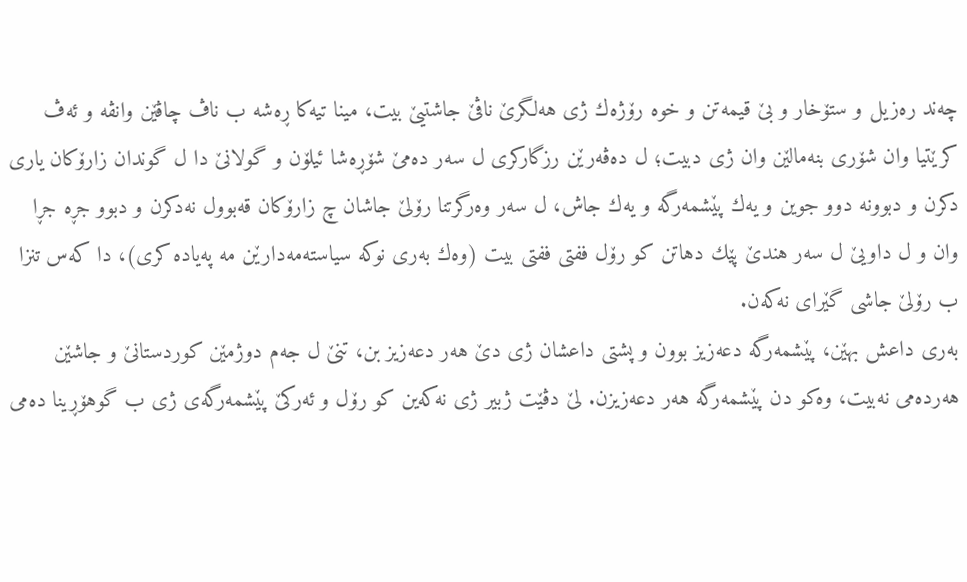چه‌ند ره‌زیل و ستۆخار و بێ قیمه‌تن و خوه‌ رۆژه‌ك ژى هه‌لگرێ ناڤێ جاشتیێ بیت، مینا تیه‌كا ڕه‌شه‌ ب ناڤ چاڤێن وانڤه‌ و ئه‌ڤ كرێتیا وان شۆرى بنه‌مالێن وان ژى دبیت؛ ل ده‌ڤه‌رێن رزگاركرى ل سه‌ر ده‌مێ شۆڕه‌شا ئیلۆن و گولانێ دا ل گوندان زارۆكان یارى دكرن و دبوونه‌ دوو جوین و یه‌ك پێشمه‌رگه‌ و یه‌ك جاش، ل سه‌ر وه‌رگرتنا رۆلێ جاشان چ زارۆكان قه‌بوول نه‌دكرن و دبوو جڕه‌ جڕا وان و ل داویێ ل سه‌ر هندێ پێك دهاتن كو رۆل ففتى ففتى بیت (وه‌ك به‌رى نوكه‌ سیاسته‌مه‌دارێن مه‌ په‌یاده‌ كرى)، دا كه‌س تنزا ب رۆلێ جاشى گێراى نه‌كه‌ن.
به‌رى داعش بهێن، پێشمه‌رگه‌ دعه‌زیز بوون و پشتى داعشان ژى دێ هه‌ر دعه‌زیز بن، تنێ ل جه‌م دوژمێن كوردستانێ و جاشێن هه‌رده‌مى نه‌بیت، وه‌كو دن پێشمه‌رگه‌ هه‌ر دعه‌زیزن. لێ دڤێت ژبیر ژى نه‌كه‌ین كو رۆل و ئه‌ركێ پێشمه‌رگه‌ى ژى ب گوهۆڕینا ده‌مى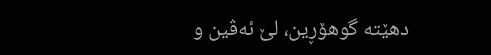دهێته‌ گوهۆڕین، لێ ئه‌ڤین و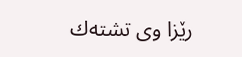رێزا وى تشته‌ك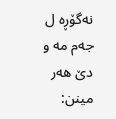نه‌گۆڕه‌ ل جه‌م مه‌ و دێ هه‌ر مینن: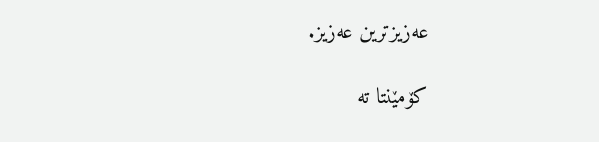عه‌زیزترین عه‌زیز.

کۆمێنتا تە